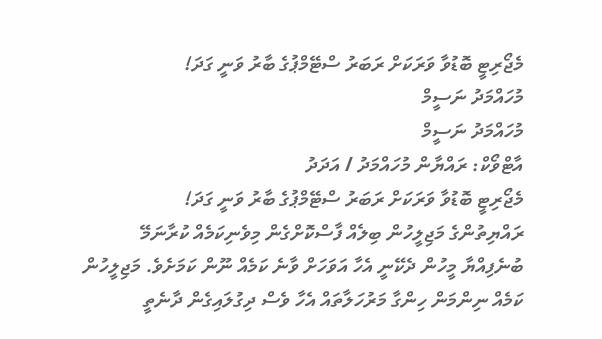މެޖޯރިޓީ ބޮޑުވާ ވަރަކަށް ރަބަރު ސްޓޭމްޕުގެ ބާރު ވަނީ ގަދަ!
މުހައްމަދު ނަސީމް
މުހައްމަދު ނަސީމް
އާޓްވޯކް: ރައްޔާން މުހައްމަދު / އަދަދު
މެޖޯރިޓީ ބޮޑުވާ ވަރަކަށް ރަބަރު ސްޓޭމްޕުގެ ބާރު ވަނީ ގަދަ!
ރައްޔިތުންގެ މަޖިލީހުން ބިލެއް ފާސްކޮށްގެން މިވެނިކަމެއް ކުރާނަމޭ ބުނެފިއްޔާ މީހުން ދެކޭނީ އެހާ އަވަހަށް ވާނެ ކަމެއް ނޫން ކަމަށެވެ. މަޖިލީހުން ކަމެއް ނިންމަން ހިންގާ މަރުހަލާތައް އެހާ ވެސް ދިގުލައިގެން ދާނެތީ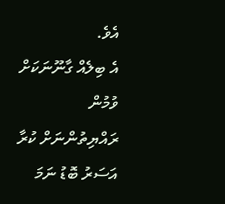އެވެ.
އެ ބިލެއް ގާނޫނަކަށް ވުމުން ރައްޔިތުންނަށް ކުރާ އަސަރު ބޮޑު ނަމަ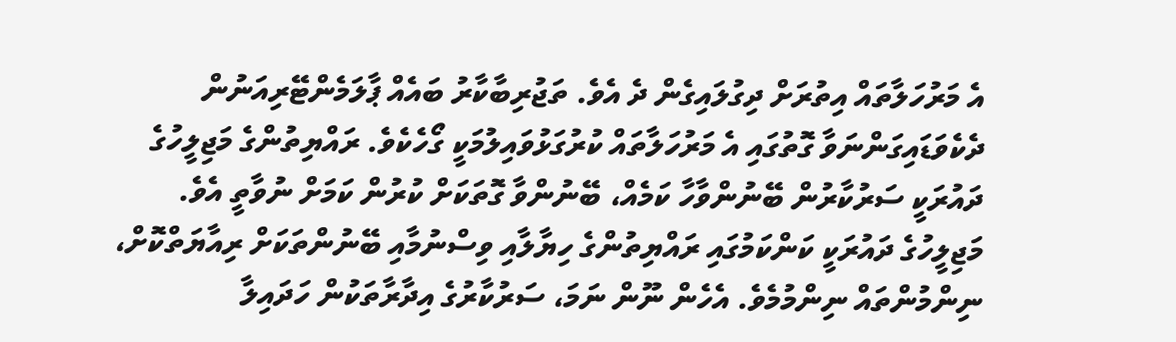އެ މަރުހަލާތައް އިތުރަށް ދިގުލައިގެން ދެ އެވެ. ތަޖުރިބާކާރު ބައެއް ޕާލަމެންޓޭރިއަނުން ދެކެވަޑައިގަންނަވާ ގޮތުގައި އެ މަރުހަލާތައް ކުރުގަޅުވައިލުމަކީ ގޯހެކެވެ. ރައްޔިތުންގެ މަޖިލީހުގެ ދައުރަކީ ސަރުކާރުން ބޭނުންވާހާ ކަމެއް، ބޭނުންވާ ގޮތަކަށް ކުރުން ކަމަށް ނުވާތީ އެވެ.
މަޖިލީހުގެ ދައުރަކީ ކަންކަމުގައި ރައްޔިތުންގެ ހިޔާލާއި ވިސްނުމާއި ބޭނުންތަކަށް ރިއާޔަތްކޮށް، ނިންމުންތައް ނިންމުމެވެ. އެހެން ނޫން ނަމަ، ސަރުކާރުގެ އިދާރާތަކުން ހަދައިލާ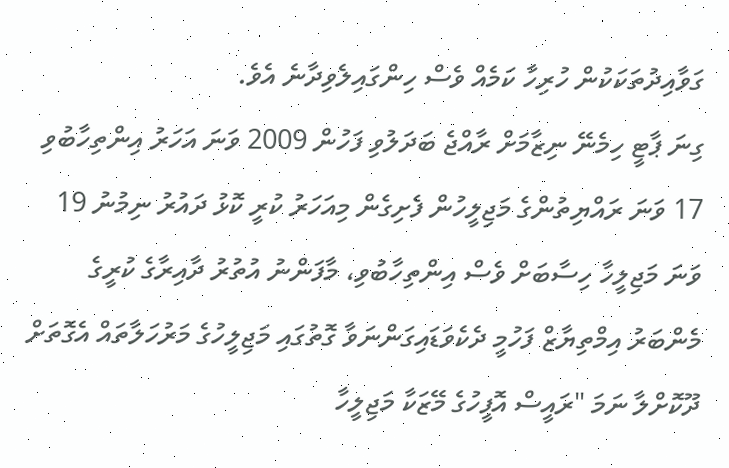ގަވާއިދުތަކަކުން ހުރިހާ ކަމެއް ވެސް ހިންގައިލެވިދާނެ އެވެ.
ގިނަ ޕާޓީ ހިމެނޭ ނިޒާމަށް ރާއްޖެ ބަދަލުވި ފަހުން 2009 ވަނަ އަހަރު އިންތިހާބުވި 17 ވަނަ ރައްޔިތުންގެ މަޖިލީހުން ފެށިގެން މިއަހަރު ކުރީ ކޮޅު ދައުރު ނިމުނު 19 ވަނަ މަޖިލީހާ ހިސާބަށް ވެސް އިންތިހާބުވި، މާފަންނު އުތުރު ދާއިރާގެ ކުރީގެ މެންބަރު އިމްތިޔާޒް ފަހުމީ ދެކެވަޑައިގަންނަވާ ގޮތުގައި މަޖިލީހުގެ މަރުހަލާތައް އެގޮތަށް ދޫކޮށްލާ ނަމަ "ރައީސް އޮފީހުގެ މޭޒަކާ މަޖިލީހާ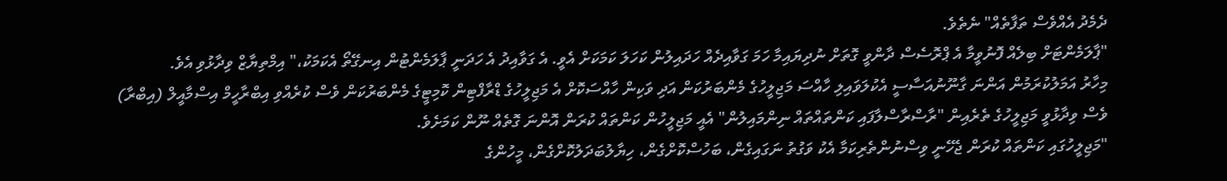ދެމެދު އެއްވެސް ތަފާތެއް" ނެތެވެ.
"ޕާލަމެންޓަށް ބިލެއް ފޮނުވީމާ އެ ޕްރޮސެސް ދާންވީ ގޮތަށް ނުދިޔައިމާ ހަމަ ގަވާއިދެއް ހަދައިލުން ކަހަލަ ކަމަކަށް އެވީ. އެ ގަވާއިދު އެ ހަދަނީ ޕާލަމެންޓުން އިނގޭތޯ އެކަމަކު،" އިމްތިޔާޒް ވިދާޅުވި އެވެ.
މިހާރު އަމަލުކުރަމުން އަންނަ ގާނޫނުއަސާސީ އެކުލަވައިލި ހާއްސަ މަޖިލީހުގެ މެންބަރުކަން އަދި ވަކިން ހާއްސަކޮށް އެ މަޖިލީހުގެ ޑްރާފްޓިން ކޮމިޓީގެ މެންބަރުކަން ވެސް ކުރެއްވި އިބްރާހީމް އިސްމާއީލް (އިބްރާ) ވެސް ވިދާޅުވީ މަޖިލީހުގެ ތެރެއިން "ރާސްރާސްލާފައި ކަންތައްތައް ނިންމައިލުން" އެއީ މަޖިލީހުން ކަންތައް ކުރަން އޮންނަ ގޮތެއް ނޫން ކަމަށެވެ.
"މަޖިލީހުގައި ކަންތައް ކުރަން ޖެހޭނީ ވިސްނުންތެރިކަމާ އެކު ވަގުތު ނަގައިގެން، ބަހުސްކޮށްގެން، ހިޔާލުބަދަލުކޮށްގެން، މީހުންގެ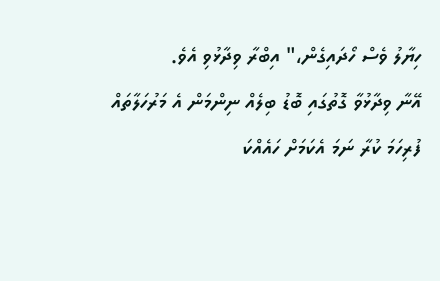ހިޔާލު ވެސް ހޯދައިގެން،" އިބްރާ ވިދާޅުވި އެވެ.
އޭނާ ވިދާޅުވާ ގޮތުގައި ބޮޑު ބިލެއް ނިންމަން އެ މަރުހަލާތައް ފުރިހަމަ ކުރާ ނަމަ އެކަމަށް ހައެއްކަ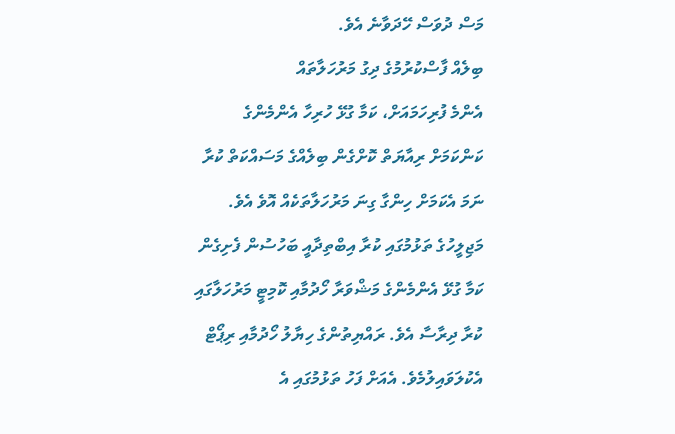މަސް ދުވަސް ހޭދަވާނެ އެވެ.
ބިލެއް ފާސްކުރުމުގެ ދިގު މަރުހަލާތައް
އެންމެ ފުރިހަމައަށް، ކަމާ ގުޅޭ ހުރިހާ އެންމެންގެ ކަންކަމަށް ރިއާޔަތް ކޮށްގެން ބިލެއްގެ މަސައްކަތް ކުރާ ނަމަ އެކަމަށް ހިންގާ ގިނަ މަރުހަލާތަކެއް އޮވެ އެވެ. މަޖިލީހުގެ ތަޅުމުގައި ކުރާ އިބްތިދާއީ ބަހުސުން ފެށިގެން ކަމާ ގުޅޭ އެންމެންގެ މަޝްވަރާ ހޯދުމާއި ކޮމިޓީ މަރުހަލާގައި ކުރާ ދިރާސާ އެވެ. ރައްޔިތުންގެ ހިޔާލު ހޯދުމާއި ރިޕޯޓް އެކުލަވައިލުމެވެ. އެއަށް ފަހު ތަޅުމުގައި އެ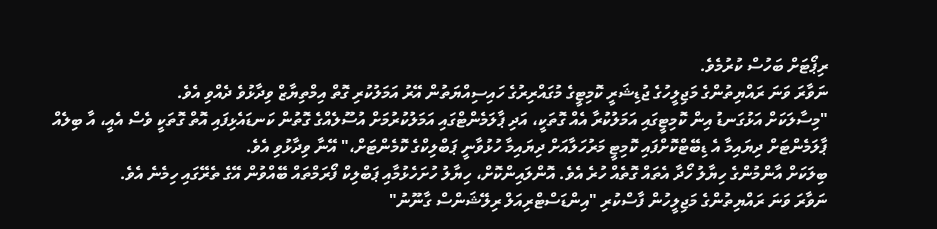ރިޕޯޓަށް ބަހުސް ކުރުމެވެ.
ނަވާރަ ވަނަ ރައްޔިތުންގެ މަޖިލީހުގެ ޖުޑިޝަރީ ކޮމިޓީގެ މުގައްރިރުގެ ހައިސިއްޔަތުން އޭރު އަމަލުކުރި ގޮތް އިމްތިޔާޒް ވިދާޅުވެ ދެއްވި އެވެ.
"މިސާލަކަށް އަޅުގަނޑު އިން ކޮމިޓީގައި އަމަލުކުރާ އެއް ގޮތަކީ، އަދި ޕާލަމެންޓްގައި އަމަލުކުރުމަށް އުސޫލެއްގެ ގޮތުން ކަނޑައެޅިފައި އޮތް ގޮތަކީ ވެސް އެއީ، އާ ބިލެއް ޕާލަމެންޓަށް ދިޔައިމާ އެ ޑިބޭޓްކޮށްފައި ކޮމިޓީ މަރުހަލާއަށް ދިޔައިމާ ހުޅުވާނީ ޕަބްލިކްގެ ކޮމެންޓަށް،" އޭނާ ވިދާޅުވި އެވެ.
ބިލަކަށް އާންމުންގެ ހިޔާލު ހޯދާ އެތައް ގޮތެއް ހުރެ އެވެ. އޮންލައިންކޮށް، ހިޔާލު ހުށަހެޅުމާއި ޕަބްލިކް ފޯރަމްތައް ބޭއްވުން އޭގެ ތެރޭގައި ހިމެނެ އެވެ.
ނަވާރަ ވަނަ ރައްޔިތުންގެ މަޖިލީހުން ފާސްކުރި "އިންޑަސްޓްރިއަލް ރިލޭޝަންސް ގާނޫނު"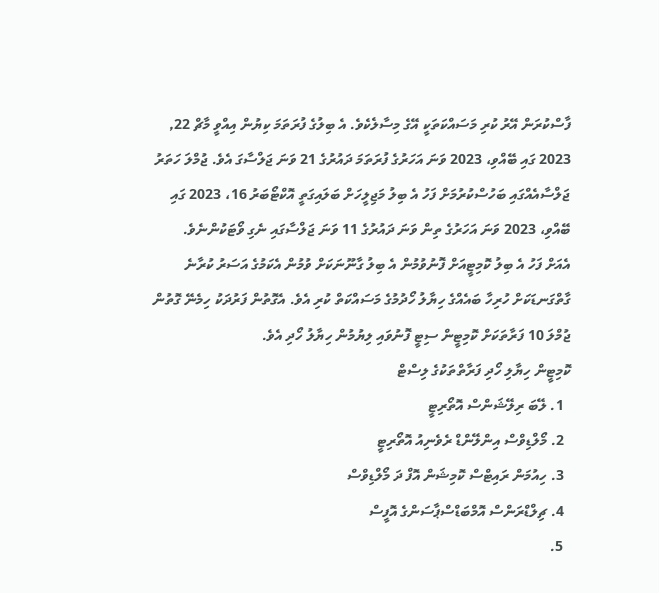ފާސްކުރަން އޭރު ކުރި މަސައްކަތަކީ އޭގެ މިސާލެކެވެ. އެ ބިލުގެ ފުރަތަމަ ކިޔުން އިއްވީ މާޗް 22, 2023 ގައި ބޭއްވި، 2023 ވަނަ އަހަރުގެ ފުރަތަމަ ދައުރުގެ 21 ވަނަ ޖަލްސާގަ އެވެ. ޖުމްލަ ހަތަރު ޖަލްސާއެއްގައި ބަހުސްކުރުމަށް ފަހު އެ ބިލު މަޖިލީހަށް ބަލައިގަތީ އޮކްޓޯބަރު 16، 2023 ގައި ބޭއްވި، 2023 ވަނަ އަހަރުގެ ތިން ވަނަ ދައުރުގެ 11 ވަނަ ޖަލްސާގައި ނެގި ވޯޓަކުންނެވެ.
އެއަށް ފަހު އެ ބިލު ކޮމިޓީއަށް ފޮނުވުމުން އެ ބިލު ގާނޫނަކަށް ވުމުން އެކަމުގެ އަސަރު ކުރާނެ ގާތްގަނޑަކަށް ހުރިހާ ބައެއްގެ ހިޔާލު ހޯދުމުގެ މަސައްކަތް ކުރި އެވެ. އެގޮތުން ފަރުދަކު ހިމެނޭ ގޮތުން ޖުމްލަ 10 ފަރާތަކަށް ކޮމިޓީން ސިޓީ ފޮނުވައި ލިޔުމުން ހިޔާލު ހޯދި އެވެ.
ކޮމިޓީން ހިޔާލި ހޯދި ފަރާތްތަކުގެ ލިސްޓް
  1. ލޭބަ ރިލޭޝަންސް އޮތޯރިޓީ
  2. މޯލްޑިވްސް އިންލޭންޑް ރެވެނިއު އޮތޯރިޓީ
  3. ހިއުމަން ރައިޓްސް ކޮމިޝަން އޮފް ދަ މޯލްޑިވްސް
  4. ޗިލްޑްރަންސް އޮމްބަޑްސްޕާސަންގެ އޮފީސް
  5.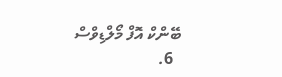ބޭންކް އޮފް މޯލްޑިވްސް
  6.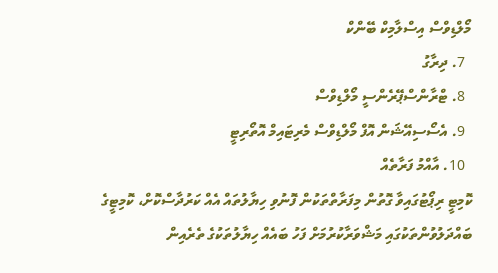މޯލްޑިވްސް އިސްލާމިކް ބޭންކް
  7. ދިރާގު
  8. ޓްރާންސްޕޭރެންސީ މޯލްޑިވްސް
  9. އެސޯސިއޭޝަން އޮފް މޯލްޑިވްސް މެރިޓައިމް އޮތޯރިޓީ
  10. އާއްމު ފަރާތެއް
ކޮމިޓީ ރިޕޯޓުގައިވާ ގޮތުން މިފަރާތްތަކުން ފޮނުވި ހިޔާލުތައް އެއް ކަރުދާސްކޮށް، ކޮމިޓީގެ ބައްދަލުވުންތަކުގައި މަޝްވަރާކުރުމަށް ފަހު ބައެއް ހިޔާލުތަކުގެ ތެރެއިން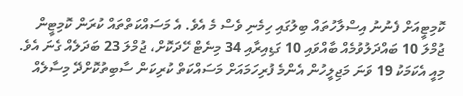ކޮމިޓީއަށް ފެނުނު އިސްލާހުތައް ބިލުގައި ހިމެނި ވެސް މެ އެވެ. އެ މަސައްކަތްތައް ކުރަން ކޮމިޓީން ޖުމްލަ 10 ބައްދަލުވުމެއް ބާއްވައި 10 ގަޑިއިރާއި 34 މިނެޓް ހޭދަކޮށް، ޖުމްލަ 23 ބަދަލެއް ގެނަ އެވެ.
މިއީ އެކަމަކު 19 ވަނަ މަޖިލީހުން އެންމެ ފުރިހަމައަށް މަސައްކަތް ކުރިކަން ސާބިތުކޮށްދޭ މިސާލެއް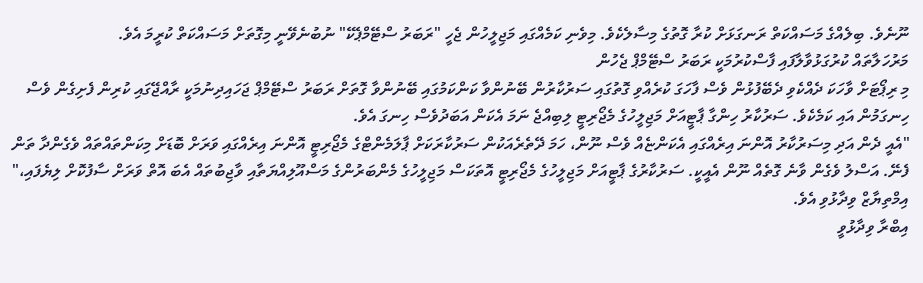ނޫނެވެ. ބިލެއްގެ މަސައްކަތް ރަނގަޅަށް ކުރާ ގޮތުގެ މިސާލެކެވެ. މިވެނި ކަމެއްގައި މަޖިލީހުން ޖެހީ "ރަބަރު ސްޓޭމްޕެކޭ" ނުބުނެވޭނީ މިގޮތަށް މަސައްކަތް ކުރީމަ އެވެ.
މަރުހަލާތައް ކުރުގަޅުވާލާފައި ފާސްކުރުމަކީ ރަބަރު ސްޓޭމްޕް ޖެހުން
މި ރިޕޯޓަށް ވާހަކަ ދެއްކެވި ދެބޭފުޅުން ވެސް ފާހަގަ ކުރެއްވި ގޮތުގައި ސަރުކާރުން ބޭނުންވާ ކަންކަމުގައި ބޭނުންވާ ގޮތަށް ރަބަރު ސްޓޭމްޕް ޖަހައިދިނުމަކީ ރާއްޖޭގައި ކުރިން ފެށިގެން ވެސް ހިނގަމުން އައި ކަމެކެވެ. ސަރުކާރު ހިންގާ ޕާޓީއަށް މަޖިލީހުގެ މެޖޯރިޓީ ލިބިއްޖެ ނަމަ އެކަން އަބަދުވެސް ހިނގަ އެވެ.
"އެއީ ދެން އަދި މިސަރުކާރު އޮންނަ އިރެއްގައި އެކަންޏެއް ވެސް ނޫން، ހަމަ ދޭތެރެއަކުން ސަރުކާރަކަށް ޕާލަމެންޓްގެ މެޖޯރިޓީ އޮންނަ އިރެއްގައި ވަރަށް ބޮޑަށް މިކަންތައްތައް ވެގެންދާ ތަން ފެނޭ. އަސްލު ވެގެން ވާނެ ގޮތެއް ނޫން އެއީކީ. ސަރުކާރުގެ ޕާޓީއަށް މަޖިލީހުގެ މެޖޯރިޓީ އޮތަކަސް މަޖިލީހުގެ މެންބަރުންގެ މަސްއޫލިއްޔަތާއި ވާޖިބުތައް އެބަ އޮތް ވަރަށް ސާފުކޮށް ލިޔެފައި،" އިމްތިޔާޒް ވިދާޅުވި އެވެ.
އިބްރާ ވިދާޅުވީ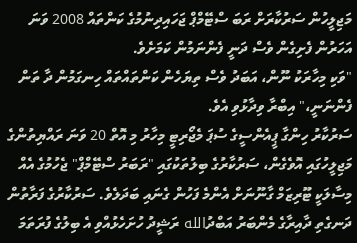މަޖިލީހުން ސަރުކާރަށް ރަބަ ސްޓޭމްޕް ޖަހައިދިނުމުގެ ކަންތައް 2008 ވަނަ އަހަރުން ފެށިގެން ވެސް ދަނީ ފެންނަމުން ކަމަށެވެ.
"ވަކި މިހާރަކު ނޫން، އަބަދު ވެސް ތިޔަހެން ކަންތައްތައް ހިނގަމުން ދާ ތަން ފެންނަނީ،" އިބްރާ ވިދާޅުވި އެވެ.
ސަރުކާރު ހިންގާ ޕީއެންސީގެ ސުޕަ މެޖޯރިޓީ މިހާރު މި އޮތް 20 ވަނަ ރައްޔިތުންގެ މަޖިލީހުގައި އޮވެގެން، ސަރުކާރުގެ ބިލުތަކުގައި "ރަބަރު ސްޓޭމްޕް" ޖެހުމުގެ އެއް މިސާލަކީ ޓޫރިޒަމް ގާނޫނަށް އެންމެ ފަހުން ގެނައި ބަދަލެވެ. ސަރުކާރުގެ ފަރާތުން ދަނގެތި ދާއިރާގެ މެންބަރު އަބްދުالله ރަޝީދު ހުށަހެޅުއްވި އެ ބިލުގެ ފުރަތަމަ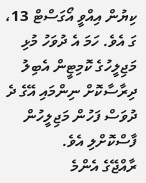ކިޔުން އިއްވީ އޯގަސްޓް 13، ގަ އެވެ. ހަމަ އެ ދުވަހު މުޅި މަޖިލީހުގެ ކޮމިޓީން އެބިލު ދިރާސާކޮށް ނިންމައި އޭގެ ދެ ދުވަސް ފަހުން މަޖިލީހުން ފާސްކޮށްލި އެވެ.
ރާއްޖޭގެ އެންމެ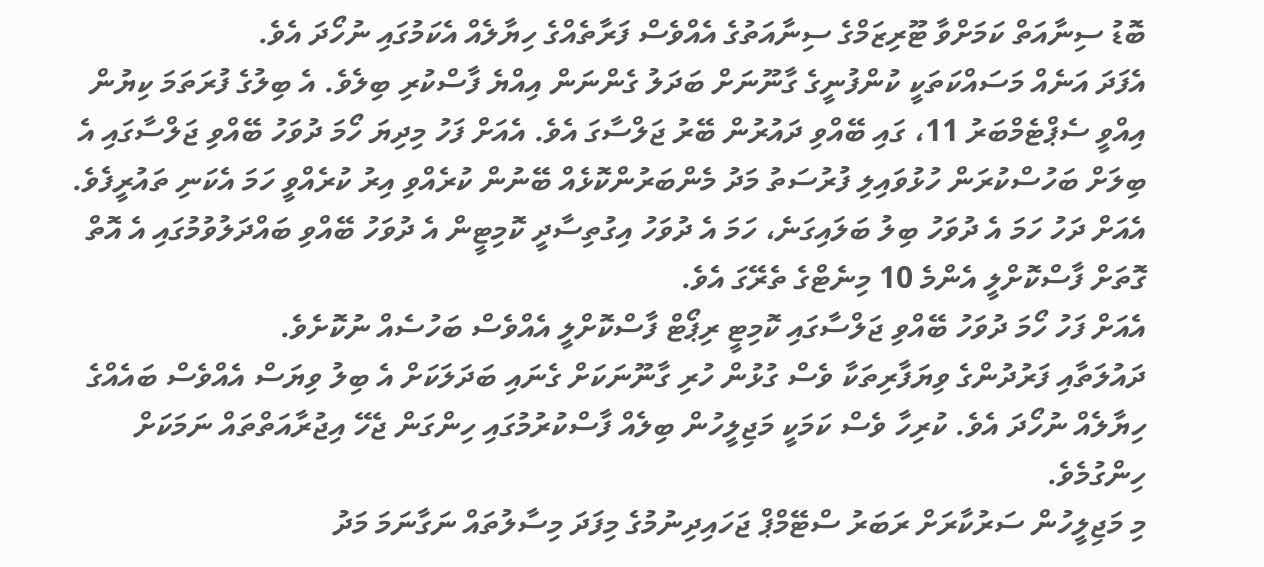ބޮޑު ސިނާއަތް ކަމަށްވާ ޓޫރިޒަމްގެ ސިނާއަތުގެ އެއްވެސް ފަރާތެއްގެ ހިޔާލެއް އެކަމުގައި ނުހޯދަ އެވެ.
އެފަދަ އަނެއް މަސައްކަތަކީ ކުންފުނީގެ ގާނޫނަށް ބަދަލު ގެންނަން އިއްޔެ ފާސްކުރި ބިލެވެ. އެ ބިލުގެ ފުރަތަމަ ކިޔުން އިއްވީ ސެޕްޓެމްބަރު 11، ގައި ބޭއްވި ދައުރުން ބޭރު ޖަލްސާގަ އެވެ. އެއަށް ފަހު މިދިޔަ ހޯމަ ދުވަހު ބޭއްވި ޖަލްސާގައި އެ ބިލަށް ބަހުސްކުރަން ހުޅުވައިލި ފުރުސަތު މަދު މެންބަރުންކޮޅެއް ބޭނުން ކުރެއްވި އިރު ކުރެއްވީ ހަމަ އެކަނި ތައުރީފެވެ. އެއަށް ދަހު ހަމަ އެ ދުވަހު ބިލު ބަލައިގަނެ، ހަމަ އެ ދުވަހު އިގުތިސާދީ ކޮމިޓީން އެ ދުވަހު ބޭއްވި ބައްދަލުވުމުގައި އެ އޮތް ގޮތަށް ފާސްކޮށްލީ އެންމެ 10 މިނެޓްގެ ތެރޭގަ އެވެ.
އެއަށް ފަހު ހޯމަ ދުވަހު ބޭއްވި ޖަލްސާގައި ކޮމިޓީ ރިޕޯޓް ފާސްކޮށްލީ އެއްވެސް ބަހުސެއް ނުކޮށެވެ.
ދައުލަތާއި ފަރުދުންގެ ވިޔަފާރިތަކާ ވެސް ގުޅުން ހުރި ގާނޫނަކަށް ގެނައި ބަދަލަކަށް އެ ބިލު ވިޔަސް އެއްވެސް ބައެއްގެ ހިޔާލެއް ނުހޯދަ އެވެ. ކުރިހާ ވެސް ކަމަކީ މަޖިލީހުން ބިލެއް ފާސްކުރުމުގައި ހިންގަން ޖެހޭ އިޖުރާއަތްތައް ނަމަކަށް ހިންގުމެވެ.
މި މަޖިލީހުން ސަރުކާރަށް ރަބަރު ސްޓޭމްޕް ޖަހައިދިނުމުގެ މިފަދަ މިސާލުތައް ނަގާނަމަ މަދު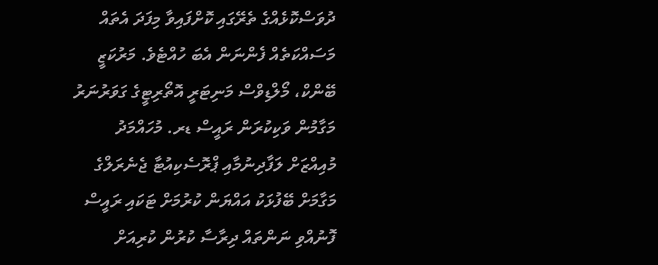ދުވަސްކޮޅެއްގެ ތެރޭގައި ކޮށްފައިވާ މިފަދަ އެތައް މަސައްކަތެއް ފެންނަން އެބަ ހުއްޓެވެ. މަރުކަޒީ ބޭންކް، މޯލްޑިވްސް މަނިޓަރީ އޮތޯރިޓީގެ ގަވަރުނަރު މަގާމުން ވަކިކުރަން ރައީސް ޑރ. މުހައްމަދު މުއިއްޒަށް ލަފާދިނުމާއި ޕްރޮސެކިއުޓާ ޖެނެރަލްގެ މަގާމަށް ބޭފުޅަކު އައްޔަން ކުރުމަށް ޓަކައި ރައީސް ފޮނުއްވި ނަންތައް ދިރާސާ ކުރުން ކުރިއަށް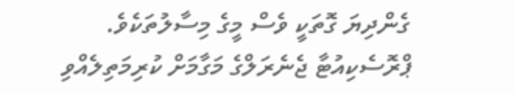ގެންދިޔަ ގޮތަކީ ވެސް މީގެ މިސާލުތަކެވެ.
ޕްރޮސެކިއުޓާ ޖެނެރަލްގެ މަގާމަށް ކުރިމަތިލެއްވި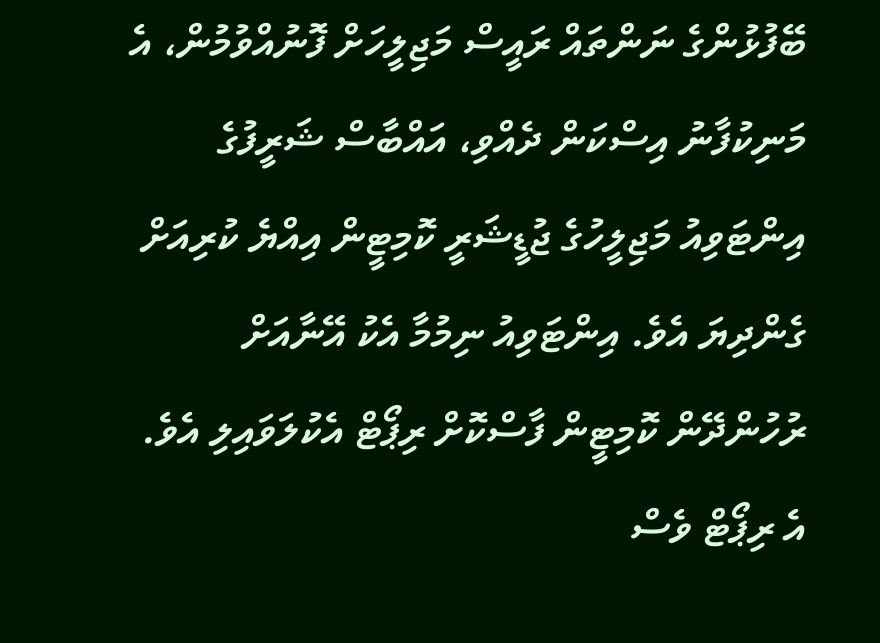ބޭފުޅުންގެ ނަންތައް ރައީސް މަޖިލީހަށް ފޮނުއްވުމުން، އެ މަނިކުފާނު އިސްކަން ދެއްވި، އައްބާސް ޝަރީފުގެ އިންޓަވިއު މަޖިލީހުގެ ޖުޑީޝަރީ ކޮމިޓީން އިއްޔެ ކުރިއަށް ގެންދިޔަ އެވެ. އިންޓަވިއު ނިމުމާ އެކު އޭނާއަށް ރުހުންދޭން ކޮމިޓީން ފާސްކޮށް ރިޕޯޓް އެކުލަވައިލި އެވެ.
އެ ރިޕޯޓް ވެސް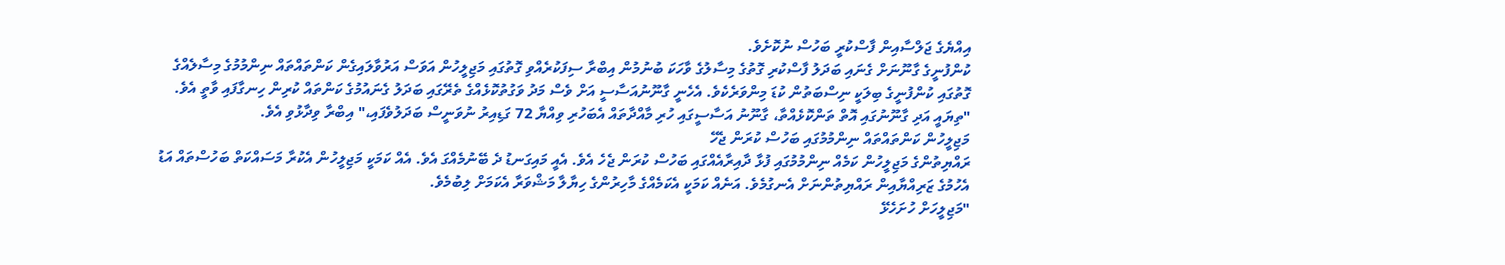އިއްޔެގެ ޖަލްސާއިން ފާސްކުރީ ބަހުސް ނުކޮށެވެ.
ކުންފުނީގެ ގާނޫނަށް ގެނައި ބަދަލު ފާސްކުރި ގޮތުގެ މިސާލުގެ ވާހަކަ ބުނުމުން އިބްރާ ސިފަކުރެއްވި ގޮތުގައި މަޖިލީހުން އަވަސް އަރުވާލައިގެން ކަންތައްތައް ނިންމުމުގެ މިސާލެއްގެ ގޮތުގައި ކުންފުނީގެ ބިލަކީ ނިސްބަތުން ކުޑަ މިންވަރެކެވެ. އެހެނީ ގާނޫނުއަސާސީ އަށް ވެސް މަދު ވަގުތުކޮޅެއްގެ ތެރޭގައި ބަދަލު ގެނައުމުގެ ކަންތައް ކުރިން ހިނގާފައި ވާތީ އެވެ.
"ތިޔައީ އަދި ގާނޫނުގައި އޮތް ތަންކޮޅެއްތާ، ގާނޫނު އަސާސީގައި ހުރި މާއްދާތައް އެބަހުރި ވިއްޔާ 72 ގަޑިއިރު ނުވަނީސް ބަދަލުވެފައި،" އިބްރާ ވިދާޅުވި އެވެ.
މަޖިލީހުން ކަންތައްތައް ނިންމުމުގައި ބަހުސް ކުރަން ޖެހޭ
ރައްޔިތުންގެ މަޖިލީހުން ކަމެއް ނިންމުމުގައި ފުޅާ ދާއިރާއެއްގައި ބަހުސް ކުރަން ޖެހެ އެވެ. އެއީ މައިގަނޑު ދެ ބޭނުމެއްގަ އެވެ. އެއް ކަމަކީ މަޖިލީހުން އެކުރާ މަސައްކަތް ބަހުސްތައް އަޑު އެހުމުގެ ޒަރިއްޔާއިން ރައްޔިތުންނަށް އެނގުމެވެ. އަނެއް ކަމަކީ އެކަމެއްގެ މާހިރުންގެ ހިޔާލާ މަޝްވަރާ އެކަމަށް ލިބުމެވެ.
"މަޖިލީހަށް ހުށަހެޅޭ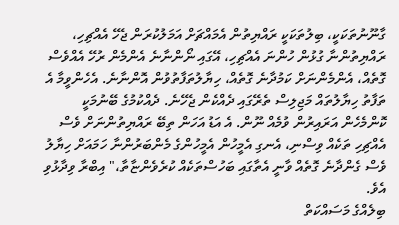ގާނޫނުތަކަކީ، ބިލުތަކަކީ ރައްޔިތުން އެމައްޗަށް އަމަލުކުރަން ޖެހޭ އެއްޗިހި، ރައްޔިތުންނާ ގުޅުން ހުންނަ އެއްޗިހި، އޭގައި ނޯންނާނެ އެންމެން ރުހޭ އެއްވެސް ގޮތެއް، އެންމެންނަށް ކަމުދާނެ ގޮތެއް، ހިޔާލުތަފާތުވުން އޮންނާނެ. އެހެންވީމާ އެ ތަފާތު ހިޔާލުތައް މަޖިލިސް ތެރޭގައި ދެއްކެން ޖެހޭނެ. ދެއްކުމުގެ ބޭނުމަކީ ކޮންމެހެން އަރައިރުން ވުމެއް ނޫން. އެ އަޑު އަހަން ތިބޭ ރައްޔިތުންނަށް ވެސް އެއްޗިހި ތަކެއް ވިސްނި، އެނގި އެމީހުން އެމީހުންގެ މެންބަރުންނާ ހަމައަށް ހިޔާލު ވެސް ގެންދާނެ ގޮތެއް ވާނީ އެތާގައި ބަހުސްތަކެއް ކުރެވެންޏާތާ،" އިބްރާ ވިދާޅުވި އެވެ.
ބިލެއްގެ މަސައްކަތް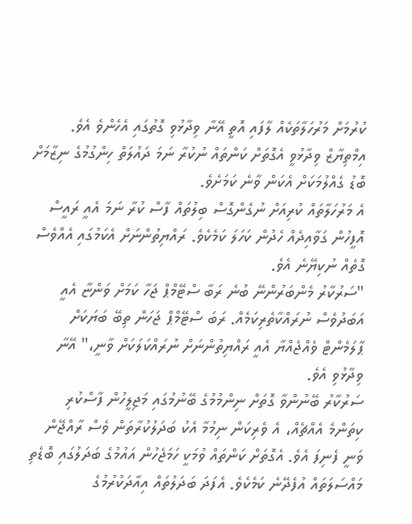ކުރުމަށް މަރުހަލާތަކެއް ލާފައި އޮތީ އޭނާ ވިދާޅުވި ގޮތުގައި އެހެންވެ އެވެ.
އިމްތިޔާޒް ވިދާޅުވީ އެގޮތަށް ކަންތައް ނުކުރާ ނަމަ ދައުލަތް ހިންގުމުގެ ނިޒާމަށް ބޮޑު ގެއްލުމަކަށް އެކަން ވާނެ ކަމަށެވެ.
އެ މަރުހަލާތައް ކުރިއަށް ނުގެންގޮސް ބިލުތައް ފާސް ކުރާ ނަމަ އެއީ ރައީސް އޮފީހުން ގަވާއިދެއް ހެދުން ކަހަލަ ކަމެކެވެ. ރައްޔިތުންނަށް އެކަމުގައި އެއްވެސް ގޮތެއް ނުކިޔޭނެ އެވެ.
"ސަރުކާރު މެންބަރުންނޭ ބުނެ ރަބާ ސްޓޭމްޕް ޖަހާ ކަމަށް ވަންޏާ އެއީ އަބަދުވެސް ނުރައްކާތެރިކަމެއް. ރަބަ ސްޓޭމްޕް ޖަހަން ތިބޭ ބަޔަކަށް ޕާލަމެންޓް ވެއްޖެއްޔާ އެއީ ރައްޔިތުންނަށް ނުރައްކަލަކަށް ވާނީ،" އޭނާ ވިދާޅުވި އެވެ.
ސަރުކާރު ބޭނުންވާ ގޮތަށް ނިންމުމުގެ ބޭނުމުގައި މަޖިލީހުން ފާސްކުރި ކިތަންމެ އެއްޗެއް، އެ ވެރިކަން ނިމުމާ އެކު ބަދަލުކުރާތަން ވެސް ރާއްޖޭން ވަނީ ފެނިފަ އެވެ. އެގޮތަށް ކަންތައް ވުމަކީ ހަމަޖެހުން އައުމުގެ ބަދަލުގައި ބޮޑެތި މައްސަލަތައް އުފެދޭނެ ކަމެކެވެ. އެފަދަ ބަދަލުތައް އިއާދަކުރުމުގެ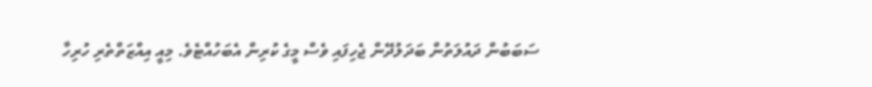ސަބަބުން ދައުލަތުން ބަދަލުދޭން ޖެހިފައި ވެސް މީގެ ކުރިން އެބަހުއްޓެވެ. މިއީ އިއްޒަތްތެރި ހުރިހާ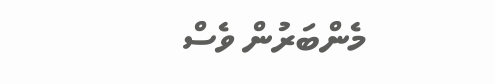މެންބަރުން ވެސް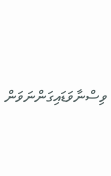ވިސްނާވަޑައިގަންނަވަން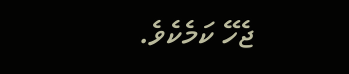ޖެހޭ ކަމެކެވެ.